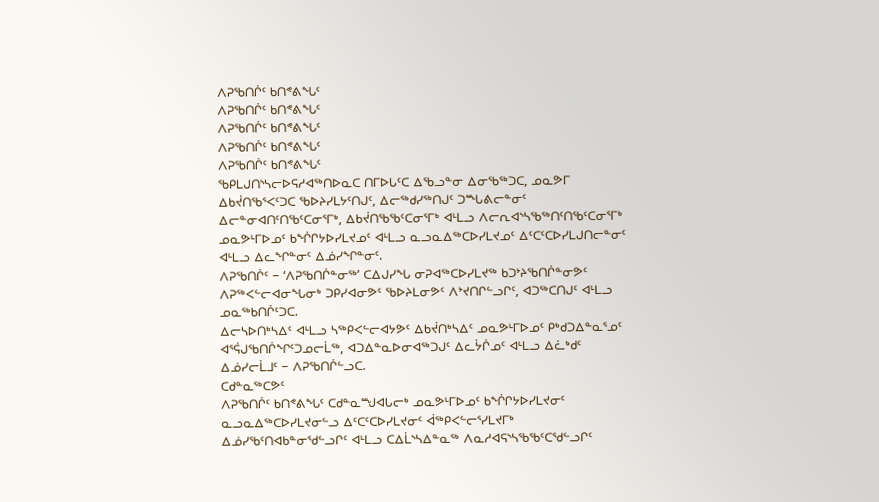ᐱᕈᖃᑎᒌᑦ ᑲᑎᕝᕕᖓᑦ
ᐱᕈᖃᑎᒌᑦ ᑲᑎᕝᕕᖓᑦ
ᐱᕈᖃᑎᒌᑦ ᑲᑎᕝᕕᖓᑦ
ᐱᕈᖃᑎᒌᑦ ᑲᑎᕝᕕᖓᑦ
ᐱᕈᖃᑎᒌᑦ ᑲᑎᕝᕕᖓᑦ
ᖃᑭᒪᒍᑎᔅᓴᓕᐅᕋᓱᐊᖅᑎᐅᓇᑕ ᑎᒥᐅᒐᑦᑕ ᐃᖃᓗᓐᓂ ᐃᓂᖃᖅᑐᑕ, ᓄᓇᕗᒥ ᐃᑲᔫᑎᖃᕐᐸᑦᑐᑕ ᖃᐅᔨᓯᒪᔭᑦᑎᒍᑦ, ᐃᓕᖅᑯᓯᖅᑎᒍᑦ ᑐᙵᕕᓕᓐᓂᑦ ᐃᓕᓐᓂᐊᑎᑦᑎᖃᑦᑕᓂᕐᒥᒃ, ᐃᑲᔫᑎᖃᖃᑦᑕᓂᕐᒥᒃ ᐊᒻᒪᓗ ᐱᓕᕆᐊᔅᓴᖃᖅᑎᑦᑎᖃᑦᑕᓂᕐᒥᒃ ᓄᓇᕗᒻᒥᐅᓄᑦ ᑲᖐᒋᔭᐅᓯᒪᔪᓄᑦ ᐊᒻᒪᓗ ᓇᓗᓇᐃᖅᑕᐅᓯᒪᔪᓄᑦ ᐃᑦᑕᑦᑕᐅᓯᒪᒍᑎᓕᓐᓂᑦ ᐊᒻᒪᓗ ᐃᓚᖏᓐᓂᑦ ᐃᓅᓯᖏᓐᓂᑦ.
ᐱᕈᖃᑎᒌᑦ − ‘ᐱᕈᖃᑎᒌᓐᓂᖅ’ ᑕᐃᒍᓯᖓ ᓂᕈᐊᖅᑕᐅᓯᒪᔪᖅ ᑲᑐᔾᔨᖃᑎᒌᓐᓂᕗᑦ ᐱᕈᖅᐸᓪᓕᐊᓂᖓᓂᒃ ᑐᑭᓯᐊᓂᕗᑦ ᖃᐅᔨᒪᓂᕗᑦ ᐱᔾᔪᑎᒋᓪᓗᒋᑦ, ᐊᑐᖅᑕᑎᒍᑦ ᐊᒻᒪᓗ ᓄᓇᖅᑲᑎᒌᑦᑐᑕ.
ᐃᓕᓴᐅᑎᒃᓴᐃᑦ ᐊᒻᒪᓗ ᓴᖅᑭᐸᓪᓕᐊᔭᕗᑦ ᐃᑲᔫᑎᒃᓴᐃᑦ ᓄᓇᕗᒻᒥᐅᓄᑦ ᑭᒃᑯᑐᐃᓐᓇᕐᓄᑦ ᐊᕐᕌᒍᖃᑎᒌᖏᑦᑐᓄᓕᒫᖅ, ᐊᑐᐃᓐᓇᐅᓂᐊᖅᑐᒍᑦ ᐃᓚᔮᒌᓄᑦ ᐊᒻᒪᓗ ᐃᓛᒃᑯᑦ ᐃᓅᓯᓕᒫᒧᑦ − ᐱᕈᖃᑎᒌᓪᓗᑕ.
ᑕᑯᓐᓇᖅᑕᕗᑦ
ᐱᕈᖃᑎᒌᑦ ᑲᑎᕝᕕᖓᑦ ᑕᑯᓐᓇᙳᐊᒐᓕᒃ ᓄᓇᕗᒻᒥᐅᓄᑦ ᑲᖐᒋᔭᐅᓯᒪᔪᓂᑦ ᓇᓗᓇᐃᖅᑕᐅᓯᒪᔪᓂᓪᓗ ᐃᑦᑕᑦᑕᐅᓯᒪᔪᓂᑦ ᐋᖅᑭᐸᓪᓕᕐᓯᒪᔪᒥᒃ ᐃᓅᓯᖃᑦᑎᐊᑲᓐᓂᖁᓪᓗᒋᑦ ᐊᒻᒪᓗ ᑕᐃᒫᔅᓴᐃᓐᓇᖅ ᐱᓇᓱᐊᕋᔅᓴᖃᖃᑦᑕᖁᓪᓗᒋᑦ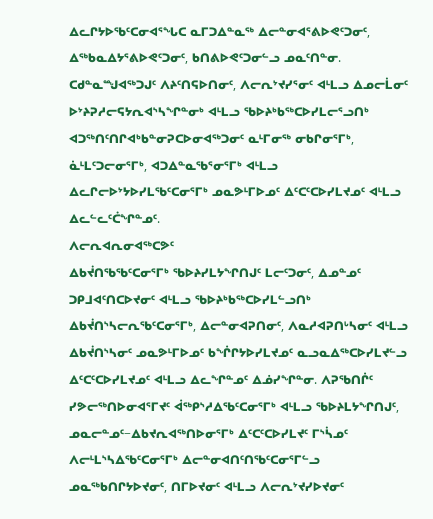ᐃᓚᒋᔭᐅᖃᑦᑕᓂᐊᕐᖓᑕ ᓇᒥᑐᐃᓐᓇᖅ ᐃᓕᓐᓂᐊᕐᕕᐅᕙᑦᑐᓂᑦ, ᐃᖅᑲᓇᐃᔭᕐᕕᐅᕙᑦᑐᓂᑦ, ᑲᑎᕕᐅᕙᑦᑐᓂᓪᓗ ᓄᓇᑦᑎᓐᓂ. ᑕᑯᓐᓇᙳᐊᖅᑐᒍᑦ ᐱᔨᑦᑎᕋᐅᑎᓂᑦ, ᐱᓕᕆᔾᔪᓯᕐᓂᑦ ᐊᒻᒪᓗ ᐃᓄᓕᒫᓂᑦ ᐅᔾᔨᕈᓱᓕᕋᔭᕆᐊᔅᓴᖏᓐᓂᒃ ᐊᒻᒪᓗ ᖃᐅᔨᒃᑲᖅᑕᐅᓯᒪᓕᕐᓗᑎᒃ ᐊᑐᖅᑎᑦᑎᒋᐊᒃᑲᓐᓂᕈᑕᐅᓂᐊᖅᑐᓂᑦ ᓇᒻᒥᓂᖅ ᓂᑲᒋᓂᕐᒥᒃ, ᓈᒻᒪᑦᑐᓕᓂᕐᒥᒃ, ᐊᑐᐃᓐᓇᖃᕐᓂᕐᒥᒃ ᐊᒻᒪᓗ ᐃᓚᒋᓕᐅᔾᔭᐅᓯᒪᖃᑦᑕᓂᕐᒥᒃ ᓄᓇᕗᒻᒥᐅᓄᑦ ᐃᑦᑕᑦᑕᐅᓯᒪᔪᓄᑦ ᐊᒻᒪᓗ ᐃᓚᓪᓚᑦᑖᖏᓐᓄᑦ.
ᐱᓕᕆᐊᕆᓂᐊᖅᑕᕗᑦ
ᐃᑲᔫᑎᖃᖃᑦᑕᓂᕐᒥᒃ ᖃᐅᔨᓯᒪᔭᖏᑎᒍᑦ ᒪᓕᑦᑐᓂᑦ, ᐃᓄᓐᓄᑦ ᑐᑭᒧᐊᑦᑎᑕᐅᔪᓂᑦ ᐊᒻᒪᓗ ᖃᐅᔨᒃᑲᖅᑕᐅᓯᒪᓪᓗᑎᒃ ᐃᑲᔫᑎᔅᓴᓕᕆᖃᑦᑕᓂᕐᒥᒃ, ᐃᓕᓐᓂᐊᕈᑎᓂᑦ, ᐱᓇᓱᐊᕈᑎᒡᓴᓂᑦ ᐊᒻᒪᓗ ᐃᑲᔫᑎᔅᓴᓂᑦ ᓄᓇᕗᒻᒥᐅᓄᑦ ᑲᖐᒋᔭᐅᓯᒪᔪᓄᑦ ᓇᓗᓇᐃᖅᑕᐅᓯᒪᔪᓪᓗ ᐃᑦᑕᑦᑕᐅᓯᒪᔪᓄᑦ ᐊᒻᒪᓗ ᐃᓚᖏᓐᓄᑦ ᐃᓅᓯᖏᓐᓂ. ᐱᕈᖃᑎᒌᑦ ᓯᕗᓕᖅᑎᐅᓂᐊᕐᒥᔪᑦ ᐋᖅᑭᔅᓱᐃᖃᑦᑕᓂᕐᒥᒃ ᐊᒻᒪᓗ ᖃᐅᔨᒪᔭᖏᑎᒍᑦ, ᓄᓇᓕᓐᓄᑦ−ᐃᑲᔪᕆᐊᖅᑎᐅᓂᕐᒥᒃ ᐃᑦᑕᑦᑕᐅᓯᒪᔪᑦ ᒥᔅᓵᓄᑦ ᐱᓕᒻᒪᔅᓴᐃᖃᑦᑕᓂᕐᒥᒃ ᐃᓕᓐᓂᐊᑎᑦᑎᖃᑦᑕᓂᕐᒥᓪᓗ ᓄᓇᖅᑲᑎᒋᔭᐅᔪᓂᑦ, ᑎᒥᐅᔪᓂᑦ ᐊᒻᒪᓗ ᐱᓕᕆᔾᔪᓯᐅᔪᓂᑦ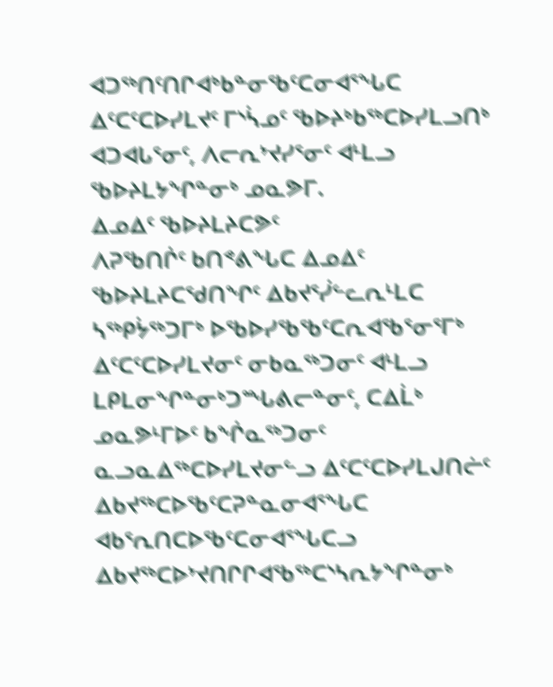ᐊᑐᖅᑎᑦᑎᒋᐊᒃᑲᓐᓂᖃᑦᑕᓂᐊᕐᖓᑕ ᐃᑦᑕᑦᑕᐅᓯᒪᔪᑦ ᒥᔅᓵᓄᑦ ᖃᐅᔨᒃᑲᖅᑕᐅᓯᒪᓗᑎᒃ ᐊᑐᐊᒐᕐᓂᑦ, ᐱᓕᕆᔾᔪᓯᕐᓂᑦ ᐊᒻᒪᓗ ᖃᐅᔨᒪᔭᖏᓐᓂᒃ ᓄᓇᕗᒥ.
ᐃᓄᐃᑦ ᖃᐅᔨᒪᔨᑕᕗᑦ
ᐱᕈᖃᑎᒌᑦ ᑲᑎᕝᕕᖓᑕ ᐃᓄᐃᑦ ᖃᐅᔨᒪᔨᑕᖁᑎᖏᑦ ᐃᑲᔪᕐᓰᓪᓚᕆᒻᒪᑕ ᓴᖅᑭᔮᖅᑐᒥᒃ ᐅᖃᐅᓯᖃᖃᑦᑕᕆᐊᖃᕐᓂᕐᒥᒃ ᐃᑦᑕᑦᑕᐅᓯᒪᔪᓂᑦ ᓂᑲᓇᖅᑐᓂᑦ ᐊᒻᒪᓗ ᒪᑭᒪᓂᖏᓐᓂᒃᑐᙵᕕᓕᓐᓂᑦ, ᑕᐃᒫᒃ ᓄᓇᕗᒻᒥᐅᑦ ᑲᖐᓇᖅᑐᓂᑦ ᓇᓗᓇᐃᖅᑕᐅᓯᒪᔪᓂᓪᓗ ᐃᑦᑕᑦᑕᐅᓯᒪᒍᑎᓖᑦ ᐃᑲᔪᖅᑕᐅᖃᑦᑕᕈᓐᓇᓂᐊᕐᖓᑕ ᐊᑲᕐᕆᑎᑕᐅᖃᑦᑕᓂᐊᕐᖓᑕᓗ ᐃᑲᔪᖅᑕᐅᔾᔪᑎᒋᒋᐊᖃᖅᑕᔅᓴᕆᔭᖏᓐᓂᒃ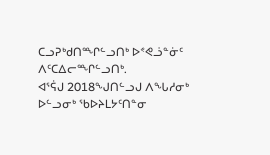ᑕᓗᕈᒃᑯᑎᙱᓪᓗᑎᒃ ᐅᕝᕙᓘᓐᓃᑦ ᐱᑦᑕᐃᓕᙱᓪᓗᑎᒃ.
ᐊᕐᕌᒍ 2018ᖑᑎᓪᓗᒍ ᐱᖓᓱᓂᒃ ᐅᓪᓗᓂᒃ ᖃᐅᔨᒪᔭᑦᑎᓐᓂ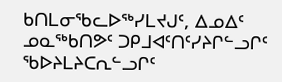ᑲᑎᒪᓂᖃᓚᐅᖅᓯᒪᔪᒍᑦ, ᐃᓄᐃᑦ ᓄᓇᖅᑲᑎᕗᑦ ᑐᑭᒧᐊᑦᑎᑦᓯᔨᒋᓪᓗᒋᑦ ᖃᐅᔨᒪᔨᑕᕆᓪᓗᒋᑦ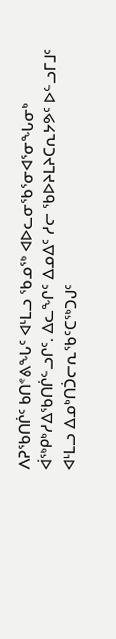ᐱᕈᖃᑎᒌᑦ ᑲᑎᕝᕕᖓᑦ ᐊᒻᒪᓗ ᖃᓄᖅ ᐊᐅᓚᓂᖃᕐᓂᐊᕐᓂᖓᓂᒃ ᐋᖅᑭᒃᓱᐃᖃᑎᒌᓪᓗᒋᑦ. ᐃᓚᖏᑦ ᐃᓄᐃᑦ ᓱᓕ ᖃᐅᔨᒪᔨᑕᕆᔭᕗᑦ ᐅᓪᓗᒥᒧᑦ ᐊᒻᒪᓗ ᐃᓄᒃᑎᑑᓕᕆᖃᑦᑕᖅᑐᒍᑦ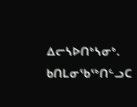ᐃᓕᓴᐅᑎᒃᓴᓂᒃ.
ᑲᑎᒪᓂᖃᖅᑎᓪᓗᑕ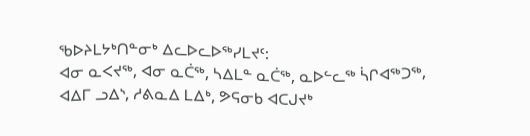ᖃᐅᔨᒪᔭᒃᑎᓐᓂᒃ ᐃᓚᐅᓚᐅᖅᓯᒪᔪᑦ:
ᐊᓂ ᓇᐸᔪᖅ, ᐊᓂ ᓇᑖᖅ, ᓴᐃᒪᓐ ᓇᑖᖅ, ᓇᐅᓪᓚᖅ ᓵᒋᐊᖅᑐᖅ, ᐊᐃᒥ ᓗᐃᔅ, ᓱᕕᓇᐃ ᒪᐃᒃ, ᕗᕋᓂᑲ ᐊᑕᒍᔪᒃ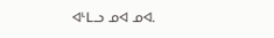ᐊᒻᒪᓗ ᓄᐊ ᓄᐊ.